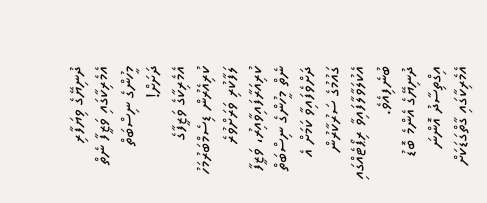ދުނިޔޭގެ ވިޔަފާރި
އެމެރިކާގައި ވަޒީފާ ނެތް މީހުންގެ ނިސްބަތް ދަށަށް!
އެމެރިކާގެ ވަޒީފާގެ ކުރިއެރުން ޑިސެމްބަރުމަހު ލަފާކުރި ވަރަށްވުރެ ކުރިއަރާފައިވާއިރު، ވަޒީފާ ނެތް މީހުންގެ ނިސްބަތް ދަށްވެފައިވާ ކަމަށް އެ ގައުމުގެ ސަރުކާރުން އެކުލަވާލާފައިވާ ރިޕޯޓެއްގައި ބުނެފިއެވެ.
ދުނިޔޭގެ އެންމެ ބޮޑު އިގްތިސާދު އޮންނަ އެމެރިކާގައި ގާތްގަޑަކަށް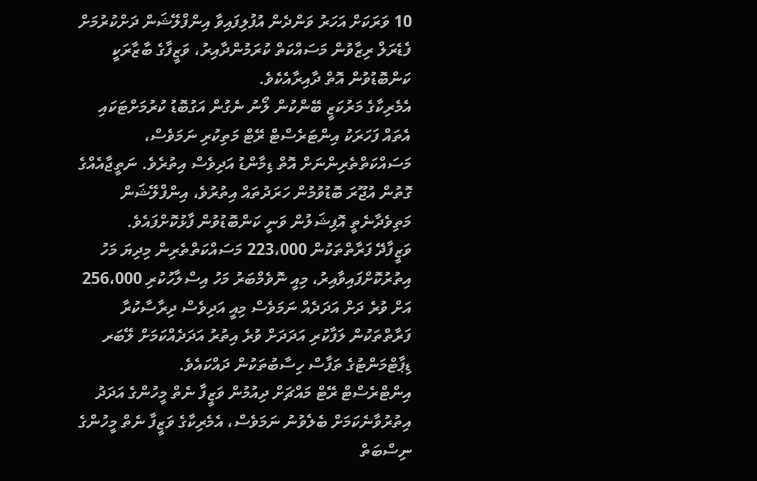10 ވަރަކަށް އަހަރު ވަންދެން އުފުލިފައިވާ އިންފްލޭޝަން ދަށްކުރުމަށް ފެޑެރަލް ރިޒާވުން މަސައްކަތް ކުރަމުންދާއިރު، ވަޒީފާގެ ބާޒާރަކީ ކަންބޮޑުވުން އޮތް ދާއިރާއެކެވެ.
އެމެރިކާގެ މަރުކަޒީ ބޭންކުން ލޯނު ނެގުން އަގުބޮޑު ކުރުމަށްޓަކައި އެތައް ފަހަރަކު އިންޓަރެސްޓް ރޭޓް މަތިކުރި ނަމަވެސް، މަސައްކަތްތެރިންނަށް އޮތް ޑިމާންޑު އަދިވެސް އިތުރެވެ. ނަތީޖާއެއްގެ ގޮތުން އުޖޫރަ ބޮޑުވުމުން ހަރަދުތައް އިތުރުވެ، އިންފްލޭޝަން މަތިވެދާނެތީ އޮފިޝަލުން ވަނީ ކަންބޮޑުވުން ފާޅުކޮށްފައެވެ.
ވަޒީފާދޭ ފަރާތްތަކުން 223،000 މަސައްކަތްތެރިން މިދިޔަ މަހު އިތުރުކޮށްފައިވާއިރު، މިއީ ނޮވެމްބަރު މަހު އިސްލާހުކުރި 256،000 އަށް ވުރެ ދަށް އަދަދެއް ނަމަވެސް މިއީ އަދިވެސް ދިރާސާކުރާ ފަރާތްތަކުން ލަފާކުރި އަދަދަށް ވުރެ އިތުރު އަދަދެއްކަމަށް ލޭބަރ ޑިޕާޓްމަންޓުގެ ތަފާސް ހިސާބުތަކުން ދައްކައެވެ.
އިންޓްރެސްޓް ރޭޓް މައްޗަށް ދިއުމުން ވަޒީފާ ނެތް މީހުންގެ އަދަދު އިތުރުވާނެކަމަށް ބެލެވުނު ނަމަވެސް، އެމެރިކާގެ ވަޒީފާ ނެތް މީހުންގެ ނިސްބަތް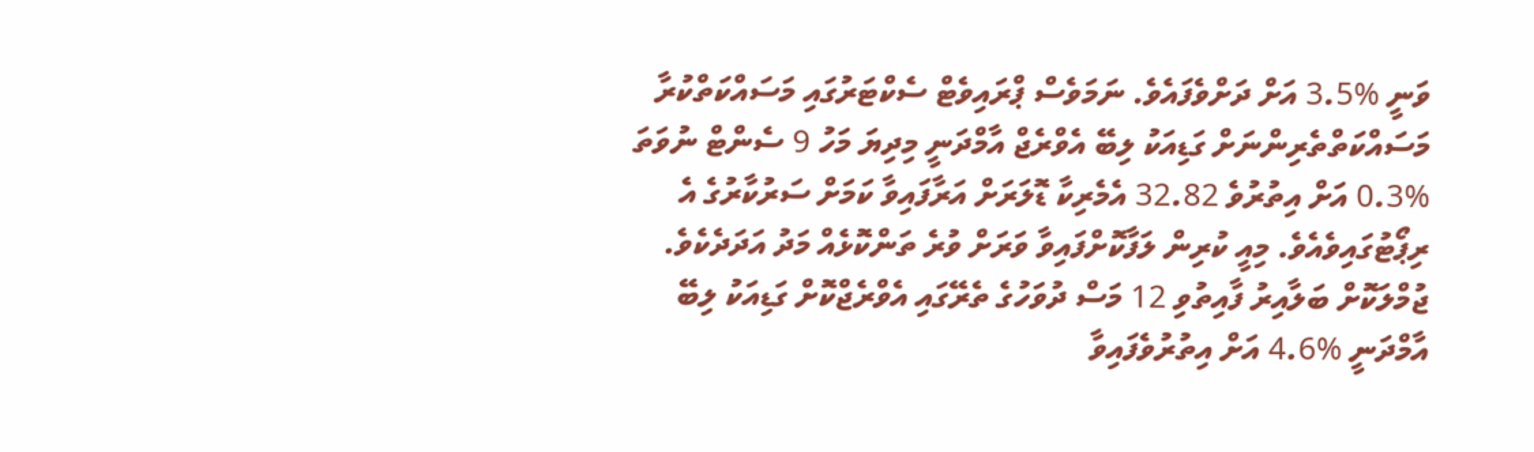ވަނީ %3.5 އަށް ދަށްވެފައެވެ. ނަމަވެސް ޕްރައިވެޓް ސެކްޓަރުގައި މަސައްކަތްކުރާ މަސައްކަތްތެރިންނަށް ގަޑިއަކު ލިބޭ އެވްރެޖް އާމްދަނީ މިދިޔަ މަހު 9 ސެންޓް ނުވަތަ %0.3 އަށް އިތުރުވެ 32.82 އެމެރިކާ ޑޮލަރަށް އަރާފައިވާ ކަމަށް ސަރުކާރުގެ އެ ރިޕޯޓުގައިވެއެވެ. މިއީ ކުރިން ލަފާކޮށްފައިވާ ވަރަށް ވުރެ ތަންކޮޅެއް މަދު އަދަދެކެވެ.
ޖުމްލަކޮށް ބަލާއިރު ފާއިތުވި 12 މަސް ދުވަހުގެ ތެރޭގައި އެވްރެޖްކޮށް ގަޑިއަކު ލިބޭ އާމްދަނީ %4.6 އަށް އިތުރުވެފައިވާ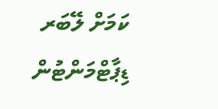ކަމަށް ލޭބަރ ޑިޕާޓްމަންޓުން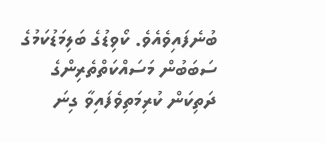ބުނެފައިވެއެވެ. ކޯވިޑުގެ ބަލިމަޑުކަމުގެ ސަބަބުން މަސައްކަތްތެރިންގެ ދަތިކަން ކުރިމަތިވެފައިވާ ގިނަ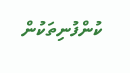ކުންފުނިތަކުން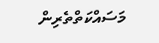މަސައްކަތްތެރިން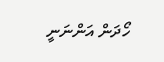ހޯދަން އަންނަނީ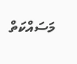މަސައްކަތް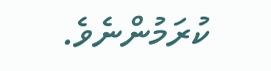ކުރަމުންނެވެ.